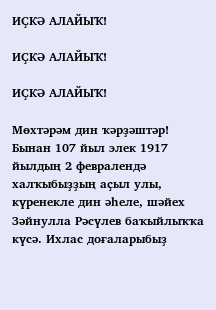ИҪКӘ АЛАЙЫҠ!

ИҪКӘ АЛАЙЫҠ!

ИҪКӘ АЛАЙЫҠ!

Мөхтәрәм дин ҡәрҙәштәр! Бынан 107 йыл элек 1917 йылдың 2 февралендә халҡыбыҙҙың аҫыл улы, күренекле дин әһеле, шәйех Зәйнулла Рәсүлев баҡыйлыҡҡа күсә. Ихлас доғаларыбыҙ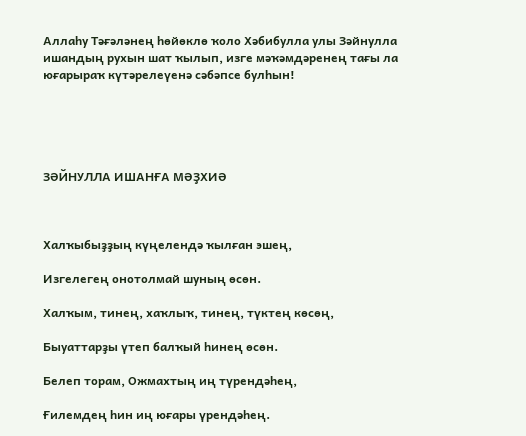Аллаһу Тәғәләнең һөйөклө ҡоло Хәбибулла улы Зәйнулла ишандың рухын шат ҡылып, изге мәҡәмдәренең тағы ла юғарыраҡ күтәрелеүенә сәбәпсе булһын!





ЗӘЙНУЛЛА ИШАНҒА МӘҘХИӘ



Халҡыбыҙҙың күңелендә ҡылған эшең,

Изгелегең онотолмай шуның өсөн.

Халҡым, тинең, хаҡлыҡ, тинең, түктең көсөң,

Быуаттарҙы үтеп балҡый һинең өсөн.

Белеп торам, Ожмахтың иң түрендәһең,

Ғилемдең һин иң юғары үрендәһең.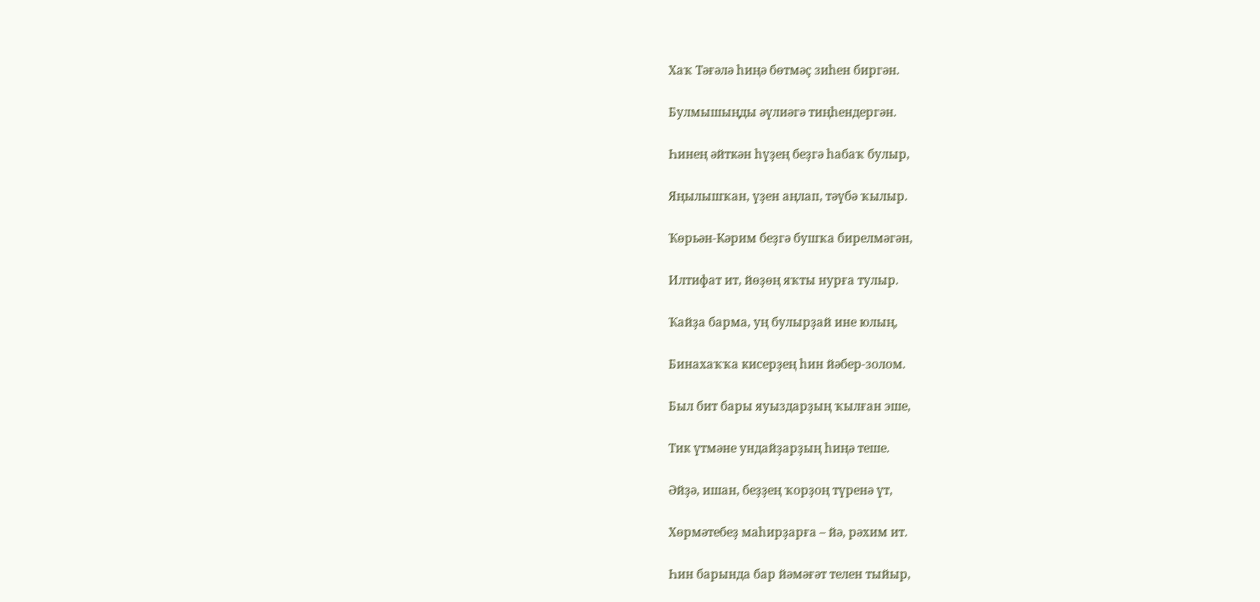Хаҡ Тәғәлә һиңә бөтмәҫ зиһен биргән.

Булмышыңды әүлиәгә тиңһендергән.

Һинең әйткән һүҙең беҙгә һабаҡ булыр,

Яңылышҡан, үҙен аңлап, тәүбә ҡылыр.

Ҡөрьән-Кәрим беҙгә бушҡа бирелмәгән,

Илтифат ит, йөҙөң яҡты нурға тулыр.

Ҡайҙа барма, уң булырҙай ине юлың,

Бинахаҡҡа кисерҙең һин йәбер-золом.

Был бит бары яуыздарҙың ҡылған эше,

Тик үтмәне ундайҙарҙың һиңә теше.

Әйҙә, ишан, беҙҙең ҡорҙоң түренә үт,

Хөрмәтебеҙ маһирҙарға – йә, рәхим ит.

Һин барында бар йәмәғәт телен тыйыр,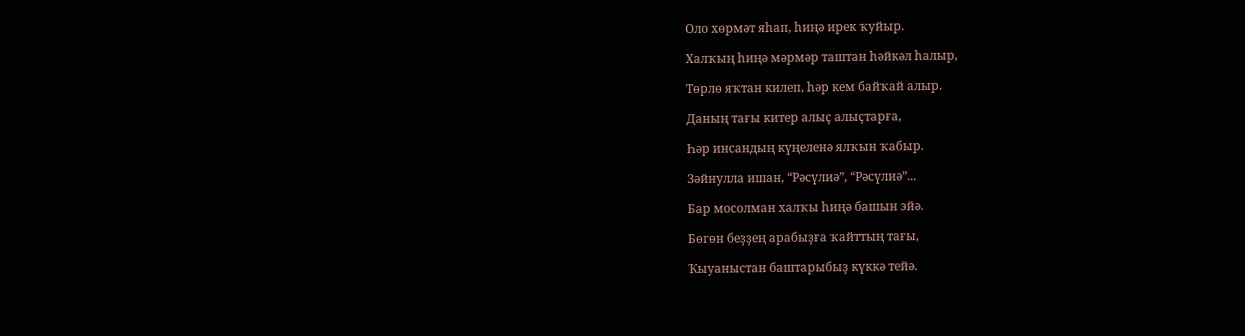Оло хөрмәт яһап, һиңә ирек ҡуйыр.

Халҡың һиңә мәрмәр таштан һәйкәл һалыр,

Төрлө яҡтан килеп, һәр кем байҡай алыр.

Даның тағы китер алыҫ алыҫтарға,

Һәр инсандың күңеленә ялҡын ҡабыр.

Зәйнулла ишан, “Рәсүлиә”, “Рәсүлиә”...

Бар мосолман халҡы һиңә башын эйә.

Бөгөн беҙҙең арабыҙға ҡайттың тағы,

Ҡыуаныстан баштарыбыҙ күккә тейә.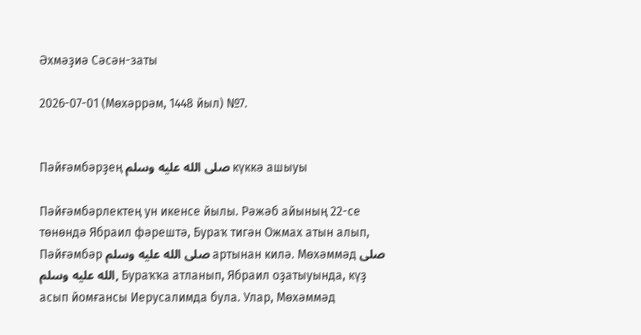Әхмәҙиә Сәсән-заты

2026-07-01 (Мөхәррәм, 1448 йыл) №7.


Пәйғәмбәрҙең صلى الله عليه وسلم күккә ашыуы

Пәйғәмбәрлектең ун икенсе йылы. Рәжәб айының 22-се төнөндә Ябраил фәрештә, Бураҡ тигән Ожмах атын алып, Пәйғәмбәр صلى الله عليه وسلم артынан килә. Мөхәммәд صلى الله عليه وسلم, Бураҡҡа атланып, Ябраил оҙатыуында, күҙ асып йомғансы Иерусалимда була. Улар, Мөхәммәд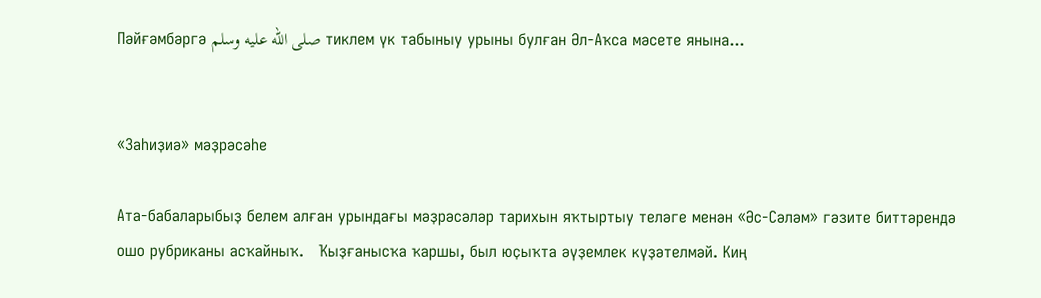Пәйғәмбәргә صلى الله عليه وسلم тиклем үк табыныу урыны булған Әл-Аҡса мәсете янына...


«Заһиҙиә» мәҙрәсәһе

Ата-бабаларыбыҙ белем алған урындағы мәҙрәсәләр тарихын яҡтыртыу теләге менән «Әс-Сәләм» гәзите биттәрендә ошо рубриканы асҡайныҡ.   Ҡыҙғанысҡа ҡаршы, был юҫыҡта әүҙемлек күҙәтелмәй. Киң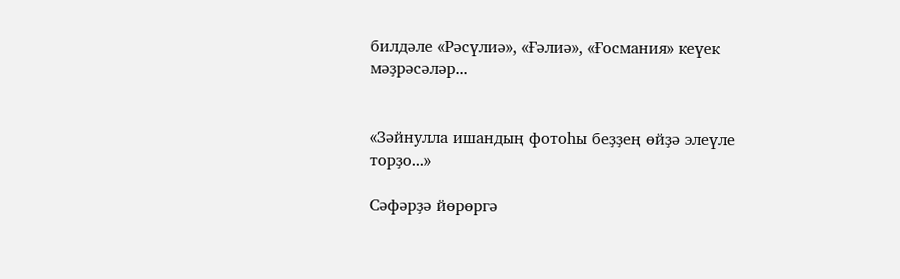билдәле «Рәсүлиә», «Ғәлиә», «Ғосмания» кеүек мәҙрәсәләр...


«Зәйнулла ишандың фотоһы беҙҙең өйҙә элеүле торҙо...»

Сәфәрҙә йөрөргә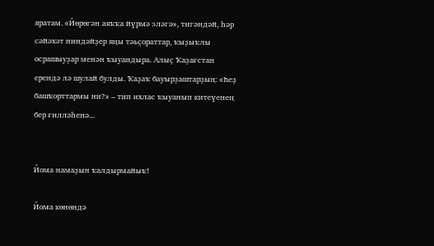яратам. «Йөрөгән аяҡҡа йүрмә эләгә», тигәндәй, һәр сәйәхәт ниндәйҙер яңы тәьҫораттар, ҡыҙыҡлы осрашыуҙар менән ҡыуандыра. Алыҫ Ҡаҙағстан ерендә лә шулай булды. Ҡаҙаҡ бауырҙаштарҙың: «Һеҙ башҡорттармы ни?» – тип ихлас ҡыуанып китеүенең бер ғилләһенә...


Йома намаҙын ҡалдырмайыҡ!

Йома көнөндә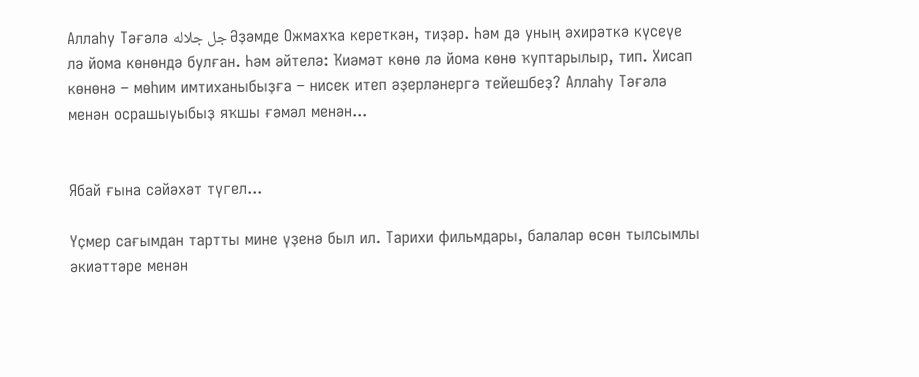Аллаһу Тәғәлә جل جلاله Әҙәмде Ожмахҡа кереткән, тиҙәр. Һәм дә уның әхирәткә күсеүе лә йома көнөндә булған. Һәм әйтелә: Ҡиәмәт көнө лә йома көнө ҡуптарылыр, тип. Хисап көнөнә – мөһим имтиханыбыҙға – нисек итеп әҙерләнергә тейешбеҙ? Аллаһу Тәғәлә менән осрашыуыбыҙ яҡшы ғәмәл менән...


Ябай ғына сәйәхәт түгел...

Үҫмер сағымдан тартты мине үҙенә был ил. Тарихи фильмдары, балалар өсөн тылсымлы әкиәттәре менән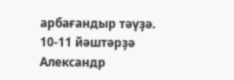арбағандыр тәүҙә. 10-11 йәштәрҙә Александр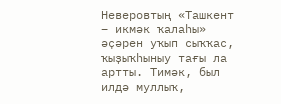Неверовтың «Ташкент – икмәк ҡалаһы» әҫәрен уҡып сыҡҡас, ҡыҙыҡһыныу тағы ла артты. Тимәк, был илдә муллыҡ,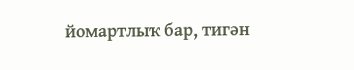йомартлыҡ бар, тигән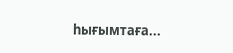һығымтаға...